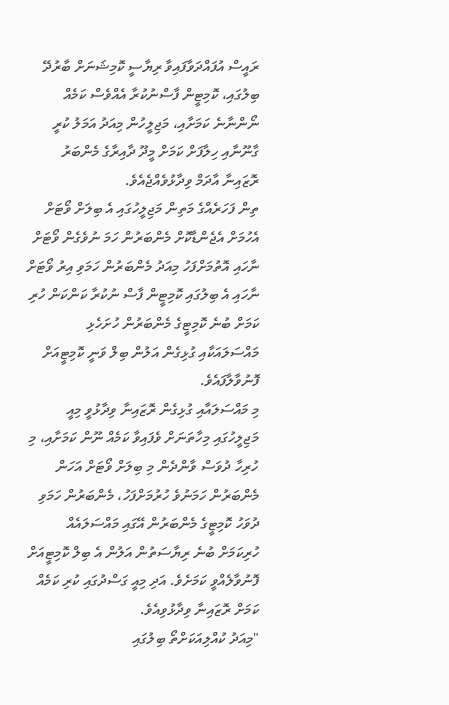ރައީސް އުފައްދަވާފައިވާ ރިޔާސީ ކޮމިޝަނަށް ބާރުދޭ ބިލުގައި، ކޮމިޓީން ފާސްނުކުރާ އެއްވެސް ކަމެއް ނޯންނާނެ ކަމަށާއި، މަޖިލީހުން މިއަދު އަމަލު ކުރީ ގާނޫނާއި ހިލާފަށް ކަމަށް މީދޫ ދާއިރާގެ މެންބަރު ރޮޒައިނާ އާދަމް ވިދާޅުވެއްޖެއެވެ.
ތިން ފަހަރެއްގެ މަތިން މަޖިލީހުގައި އެ ބިލަށް ވޯޓަށް އެހުމަށް އެޖެންޑާކޮށް މެންބަރުން ހަމަ ނުވެގެން ވޯޓަށް ނާހައި އޮތުމަށްފަހު މިއަދު މެންބަރުން ހަމަވި އިރު ވޯޓަށް ނާހައި އެ ބިލުގައި ކޮމިޓީން ފާސް ނުކުރާ ކަންކަން ހުރި ކަމަށް ބުނެ ކޮމިޓީގެ މެންބަރުން ހުށަހެޅި މައްސަލައަކާއި ގުޅިގެން އަލުން ބިލް ވަނީ ކޮމިޓީއަށް ފޮނުވާލާފައެވެ.
މި މައްސަލައާއި ގުޅިގެން ރޮޒައިނާ ވިދާޅުވީ މިއީ މަޖިލީހުގައި މިހާތަނަށް ވެފައިވާ ކަމެއް ނޫން ކަމަށާއި، މި ހުރިހާ ދުވަސް ވާންދެން މި ބިލަށް ވޯޓަށް އަހަން މެންބަރުން ހަމަނުވެ ހުރުމަށްފަހު، މެންބަރުން ހަމަވި ދުވަހު ކޮމިޓީގެ މެންބަރުން އޭގައި މައްސަލައެއް ހުރިކަމަށް ބުނެ ރިޔާސަތުން އަލުން އެ ބިލް ކޮމިޓީއަށް ފޮނުވާލެއްވީ ކަމަށެވެ. އަދި މިއީ ގަސްދުގައި ކުރި ކަމެއް ކަމަށް ރޮޒައިނާ ވިދާޅުވިއެވެ.
"މިއަދު ކުއްލިއަކަށްތޯ ބިލުގައި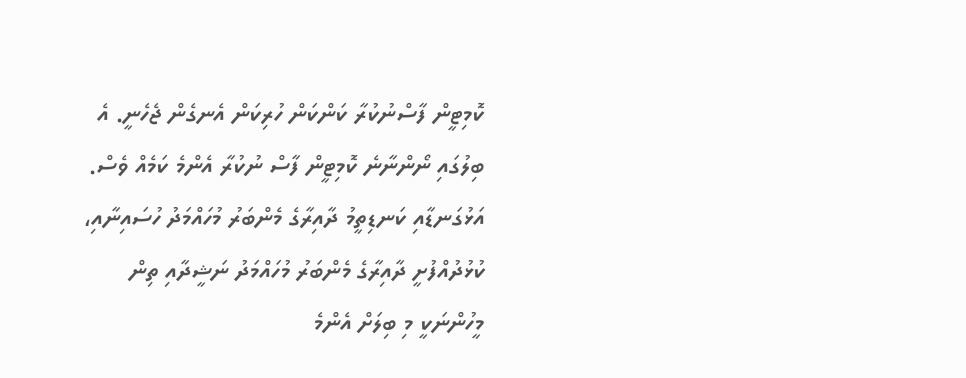ކޮމިޓީން ފާސްނުކުރާ ކަންކަން ހުރިކަން އެނގެން ޖެހެނީ. އެ ބިލުގައި ނޯންނާނެ ކޮމިޓީން ފާސް ނުކުރާ އެންމެ ކަމެއް ވެސް. އަޅުގަނޑާއި ކަނޑިތީމު ދާއިރާގެ މެންބަރު މުހައްމަދު ހުސައިނާއި، ކުޅުދުއްފުށީ ދާއިރާގެ މެންބަރު މުހައްމަދު ނަޝީދާއި ތިން މީހުންނަކީ މި ބިލަށް އެންމެ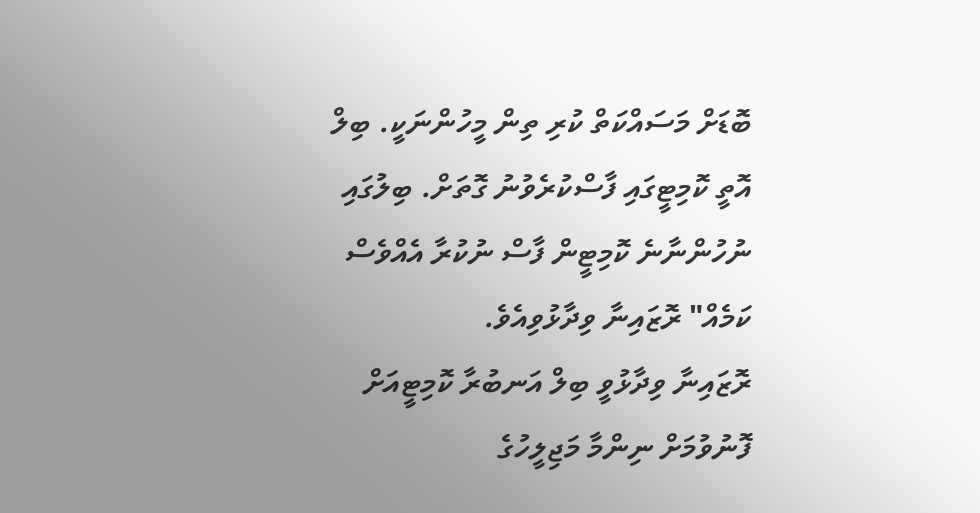ބޮޑަށް މަސައްކަތް ކުރި ތިން މީހުންނަކީ. ބިލް އޮތީ ކޮމިޓީގައި ފާސްކުރެވުނު ގޮތަށް. ބިލުގައި ނުހުންނާނެ ކޮމިޓީން ފާސް ނުކުރާ އެއްވެސް ކަމެއް" ރޮޒައިނާ ވިދާޅުވިއެވެ.
ރޮޒައިނާ ވިދާޅުވީ ބިލް އަނބުރާ ކޮމިޓީއަށް ފޮނުވުމަށް ނިންމާ މަޖިލީހުގެ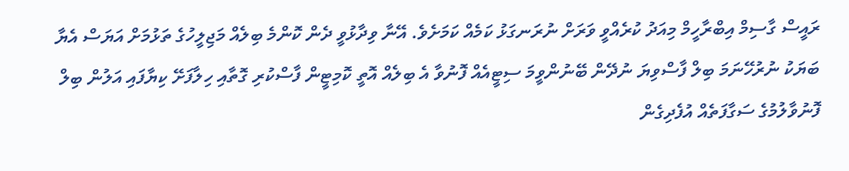ރައީސް ގާސިމް އިބްރާހީމް މިއަދު ކުރެއްވީ ވަރަށް ނުރަނގަޅު ކަމެއް ކަމަށެވެ. އޭނާ ވިދާޅުވީ ދެން ކޮންމެ ބިލެއް މަޖިލީހުގެ ތަޅުމަށް އަޔަސް އެޔާ ބަޔަކު ނުރުހޭނަމަ ބިލް ފާސްވިޔަ ނުދޭން ބޭނުންވީމަ ސިޓީއެއް ފޮނުވާ އެ ބިލެއް އޮތީ ކޮމިޓީން ފާސްކުރި ގޮތާއި ހިލާފަށޭ ކިޔާފައި އަލުން ބިލް ފޮނުވާލުމުގެ ސަގާފަތެއް އުފެދިގެން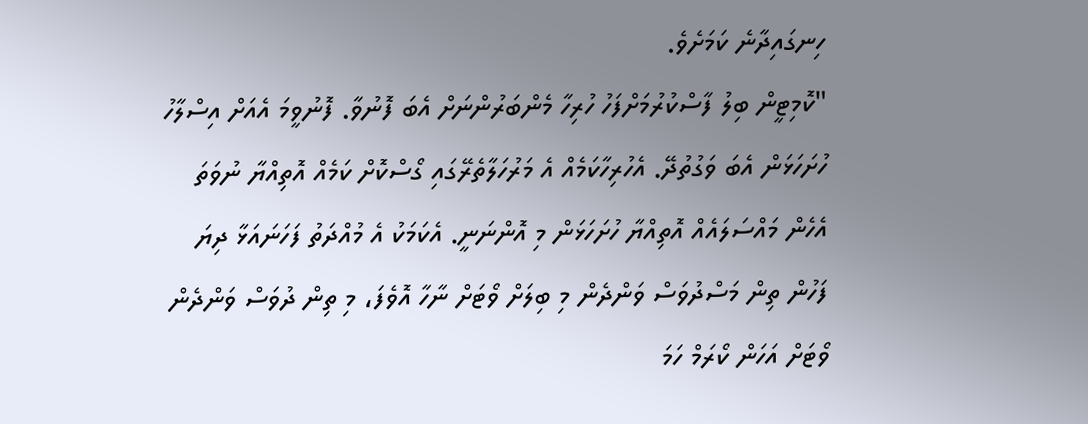ހިނގައިދާނެ ކަމަށެވެ.
"ކޮމިޓީން ބިލު ފާސްކުރުމަށްފަހު ހުރިހާ މެންބަރުންނަށް އެބަ ފޮނުވާ. ފޮނުވީމަ އެއަށް އިސްލާހު ހުށަހަޅަން އެބަ ވަގުތުދޭ. އެހުރިހާކަމެއް އެ މަރުހަލާތެރޭގައި ގޯސްކޮށް ކަމެއް އޮތިއްޔާ ނުވަތަ އެހެން މައްސަލައެއް އޮތިއްޔާ ހުށަހަޅަން މި އޮންނަނީ. އެކަމަކު އެ މުއްދަތު ފަހަނައަޅާ ދިޔަ ފަހުން ތިން މަސްދުވަސް ވަންދެން މި ބިލަށް ވޯޓަށް ނާހާ އޮވެފަ، މި ތިން ދުވަސް ވަންދެން ވޯޓަށް އަހަން ކޯރަމް ހަމަ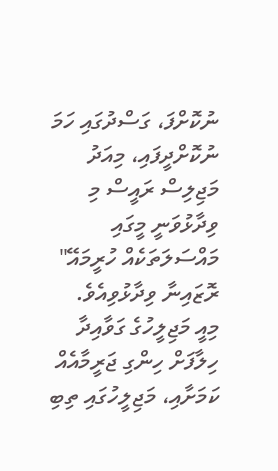ނުކޮށްފަ، ގަސްދުގައި ހަމަ ނުކޮށްދީފައި، މިއަދު މަޖިލިސް ރައީސް މި ވިދާޅުވަނީ މީގައި މައްސަލަތަކެއް ހުރީމައޭ" ރޮޒައިނާ ވިދާޅުވިއެވެ.
މިއީ މަޖިލީހުގެ ގަވާއިދާ ހިލާފަށް ހިންގި ޖަރީމާއެއް ކަމަށާއި، މަޖިލީހުގައި ތިބި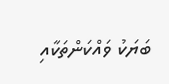ބަޔަކު ވައްކަންތަކާއި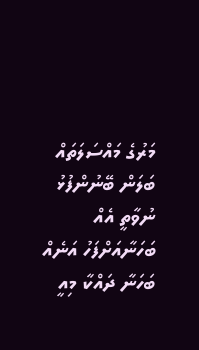މަރުގެ މައްސަލަތައް ބަލަން ބޭނުންފުޅު ނުވާތީ އެއް ބަހަނާއަށްފަހު އަނެއް ބަހަނާ ދައްކާ މިއީ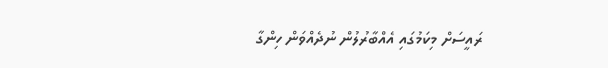ރައީސަށް މިކަމުގައި އެއްބާރުލުން ނުދެއްވަން ހިންގާ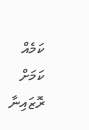ކަމެއް ކަމަށް ރޮޒައިނާ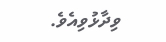ވިދާޅުވިއެވެ.